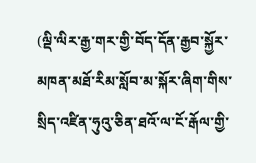(ལྡི་ལིར་རྒྱ་གར་གྱི་བོད་དོན་རྒྱབ་སྐྱོར་མཁན་མཐོ་རིམ་སློབ་མ་སྐོར་ཞིག་གིས་སྲིད་འཛིན་ཧུའུ་ཅིན་ཐའོ་ལ་ངོ་རྒོལ་གྱི་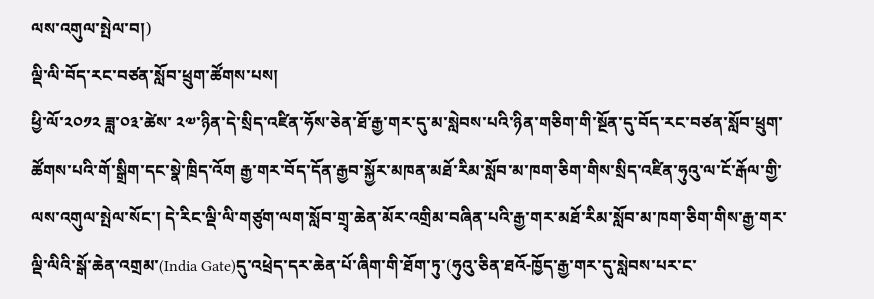ལས་འགུལ་སྤེལ་བ།)
ལྡི་ལི་བོད་རང་བཙན་སློབ་ཕྲུག་ཚོགས་པས།
ཕྱི་ལོ་༢༠༡༢ ཟླ་༠༣་ཚེས་ ༢༧་ཉིན་དེ་སྲིད་འཛིན་ཧོས་ཅེན་ཐོ་རྒྱ་གར་དུ་མ་སླེབས་པའི་ཉིན་གཅིག་གི་སྔོན་དུ་བོད་རང་བཙན་སློབ་ཕྲུག་ཚོགས་པའི་གོ་སྒྲིག་དང་སྣེ་ཁྲིད་འོག རྒྱ་གར་བོད་དོན་རྒྱབ་སྐྱོར་མཁན་མཐོ་རིམ་སློབ་མ་ཁག་ཅིག་གིས་སྲིད་འཛིན་ཧུའུ་ལ་ངོ་རྒོལ་གྱི་ལས་འགུལ་སྤེལ་སོང་། དེ་རིང་ལྡི་ལི་གཙུག་ལག་སློབ་གྲྭ་ཆེན་མོར་འགྲིམ་བཞིན་པའི་རྒྱ་གར་མཐོ་རིམ་སློབ་མ་ཁག་ཅིག་གིས་རྒྱ་གར་ལྡི་ལིའི་སྒོ་ཆེན་འགྲམ་(India Gate)དུ་འཕྲེད་དར་ཆེན་པོ་ཞིག་གི་ཐོག་ཏུ་(ཧུའུ་ཅིན་ཐའོ-ཁྱོད་རྒྱ་གར་དུ་སླེབས་པར་ང་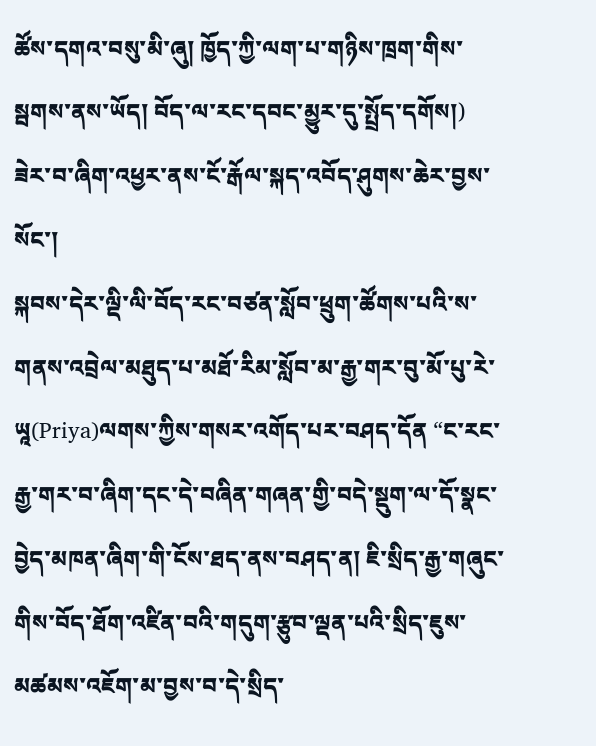ཚོས་དགའ་བསུ་མི་ཞུ། ཁྱོད་ཀྱི་ལག་པ་གཉིས་ཁྲག་གིས་སྦགས་ནས་ཡོད། བོད་ལ་རང་དབང་མྱུར་དུ་སྤྲོད་དགོས།) ཟེར་བ་ཞིག་འཕྱར་ནས་ངོ་རྒོལ་སྐད་འབོད་ཤུགས་ཆེར་བྱས་སོང་།
སྐབས་དེར་ལྡི་ལི་བོད་རང་བཙན་སློབ་ཕྲུག་ཚོགས་པའི་ས་གནས་འབྲེལ་མཐུད་པ་མཐོ་རིམ་སློབ་མ་རྒྱ་གར་བུ་མོ་པུ་རེ་ཡཱ(Priya)ལགས་ཀྱིས་གསར་འགོད་པར་བཤད་དོན “ང་རང་རྒྱ་གར་བ་ཞིག་དང་དེ་བཞིན་གཞན་གྱི་བདེ་སྡུག་ལ་དོ་སྣང་བྱེད་མཁན་ཞིག་གི་ངོས་ཐད་ནས་བཤད་ན། ཇི་སྲིད་རྒྱ་གཞུང་གིས་བོད་ཐོག་འཛིན་བའི་གདུག་རྩུབ་ལྡན་པའི་སྲིད་ཇུས་མཚམས་འཇོག་མ་བྱས་བ་དེ་སྲིད་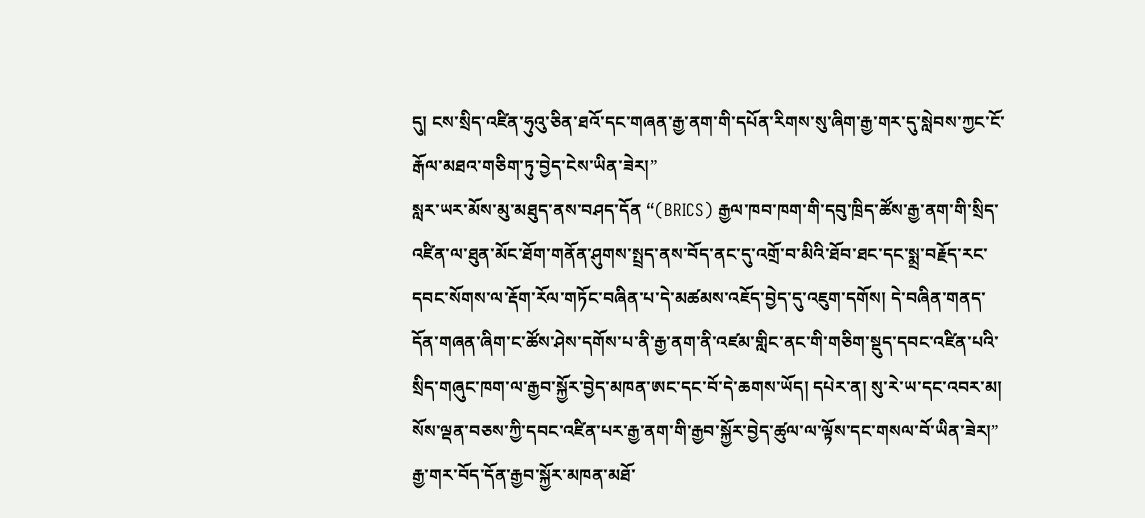དུ། ངས་སྲིད་འཛིན་ཧུའུ་ཅིན་ཐའོ་དང་གཞན་རྒྱ་ནག་གི་དཔོན་རིགས་སུ་ཞིག་རྒྱ་གར་དུ་སླེབས་ཀྱང་ངོ་རྒོལ་མཐའ་གཅིག་ཏུ་བྱེད་ངེས་ཡིན་ཟེར།”
སླར་ཡར་མོས་མུ་མཐུད་ནས་བཤད་དོན “(BRICS) རྒྱལ་ཁབ་ཁག་གི་དབུ་ཁྲིད་ཚོས་རྒྱ་ནག་གི་སྲིད་འཛིན་ལ་ཐུན་མོང་ཐོག་གནོན་ཤུགས་སྤྲད་ནས་བོད་ནང་དུ་འགྲོ་བ་མིའི་ཐོབ་ཐང་དང་སྨྲ་བརྗོད་རང་དབང་སོགས་ལ་རྡོག་རོལ་གཏོང་བཞིན་པ་དེ་མཚམས་འཇོད་བྱེད་དུ་འཇུག་དགོས། དེ་བཞིན་གནད་དོན་གཞན་ཞིག་ང་ཚོས་ཤེས་དགོས་པ་ནི་རྒྱ་ནག་ནི་འཛམ་གླིང་ནང་གི་གཅིག་སྡུད་དབང་འཛིན་པའི་སྲིད་གཞུང་ཁག་ལ་རྒྱབ་སྐྱོར་བྱེད་མཁན་ཨང་དང་བོ་དེ་ཆགས་ཡོད། དཔེར་ན། སུ་རེ་ཡ་དང་འབར་མ། སོས་ལྡན་བཅས་ཀྱི་དབང་འཛིན་པར་རྒྱ་ནག་གི་རྒྱབ་སྐྱོར་བྱེད་ཚུལ་ལ་ལྟོས་དང་གསལ་བོ་ཡིན་ཟེར།”
རྒྱ་གར་བོད་དོན་རྒྱབ་སྐྱོར་མཁན་མཐོ་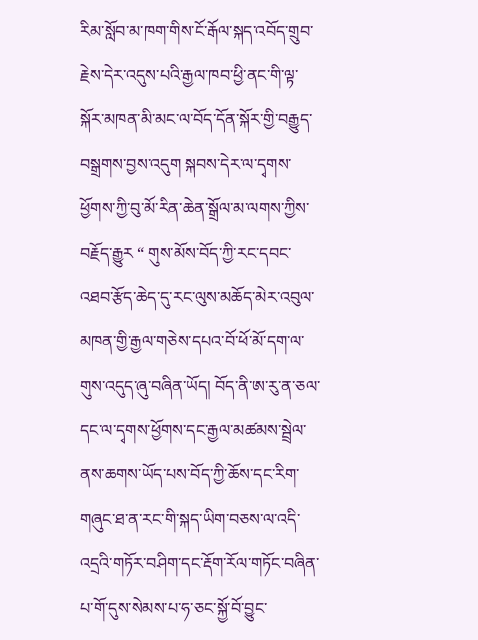རིམ་སློབ་མ་ཁག་གིས་ངོ་རྒོལ་སྐད་འབོད་གྲུབ་རྗེས་དེར་འདུས་པའི་རྒྱལ་ཁབ་ཕྱི་ནང་གི་ལྟ་སྐོར་མཁན་མི་མང་ལ་བོད་དོན་སྐོར་གྱི་བརྒྱུད་བསྒྲགས་བྱས་འདུག སྐབས་དེར་ལ་དྭགས་ཕྱོགས་ཀྱི་བུ་མོ་རིན་ཆེན་སྒྲོལ་མ་ལགས་ཀྱིས་བརྗོད་རྒྱུར “ གུས་མོས་བོད་ཀྱི་རང་དབང་འཐབ་རྩོད་ཆེད་དུ་རང་ལུས་མཆོད་མེར་འབུལ་མཁན་གྱི་རྒྱལ་གཅེས་དཔའ་བོ་ཕོ་མོ་དག་ལ་གུས་འདུད་ཞུ་བཞིན་ཡོད། བོད་ནི་ཨ་རུ་ན་ཅལ་དང་ལ་དྭགས་ཕྱོགས་དང་རྒྱལ་མཚམས་སྦྲེལ་ནས་ཆགས་ཡོད་པས་བོད་ཀྱི་ཆོས་དང་རིག་གཞུང་ཐ་ན་རང་གི་སྐད་ཡིག་བཅས་ལ་འདི་འདྲའི་གཏོར་བཤིག་དང་རྡོག་རོལ་གཏོང་བཞིན་པ་གོ་དུས་སེམས་པ་ཧ་ཅང་སྐྱོ་བོ་བྱུང་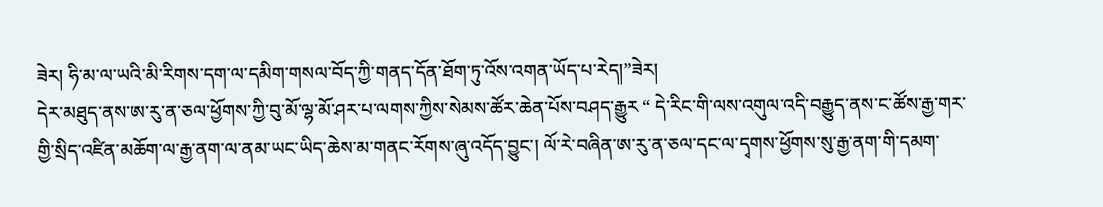ཟེར། ཧི་མ་ལ་ཡའི་མི་རིགས་དག་ལ་དམིག་གསལ་བོད་ཀྱི་གནད་དོན་ཐོག་ཏུ་འོས་འགན་ཡོད་པ་རེད།”ཟེར།
དེར་མཐུད་ནས་ཨ་རུ་ན་ཅལ་ཕྱོགས་ཀྱི་བུ་མོ་ལྷ་མོ་ཤར་པ་ལགས་ཀྱིས་སེམས་ཚོར་ཆེན་པོས་བཤད་རྒྱུར “ དེ་རིང་གི་ལས་འགུལ་འདི་བརྒྱུད་ནས་ང་ཚོས་རྒྱ་གར་གྱི་སྲིད་འཛིན་མཆོག་ལ་རྒྱ་ནག་ལ་ནམ་ཡང་ཡིད་ཆེས་མ་གནང་རོགས་ཞུ་འདོད་བྱུང་། ལོ་རེ་བཞིན་ཨ་རུ་ན་ཅལ་དང་ལ་དྭགས་ཕྱོགས་སུ་རྒྱ་ནག་གི་དམག་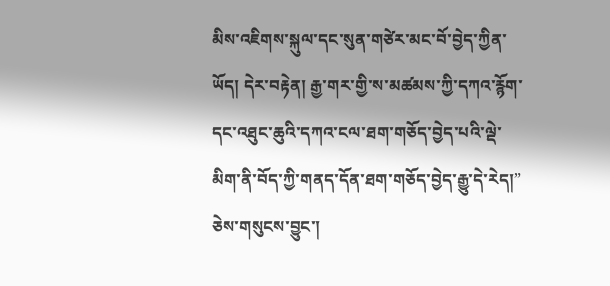མིས་འཇིགས་སྐུལ་དང་སུན་གཙེར་མང་བོ་བྱེད་ཀྱིན་ཡོད། དེར་བརྟེན། རྒྱ་གར་གྱི་ས་མཚམས་ཀྱི་དཀའ་རྙོག་དང་འཐུང་ཆུའི་དཀའ་ངལ་ཐག་གཅོད་བྱེད་པའི་ལྡེ་མིག་ནི་བོད་ཀྱི་གནད་དོན་ཐག་གཅོད་བྱེད་རྒྱུ་དེ་རེད།” ཅེས་གསུངས་བྱུང་།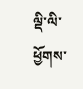ལྡི་ལི་ཕྱོགས་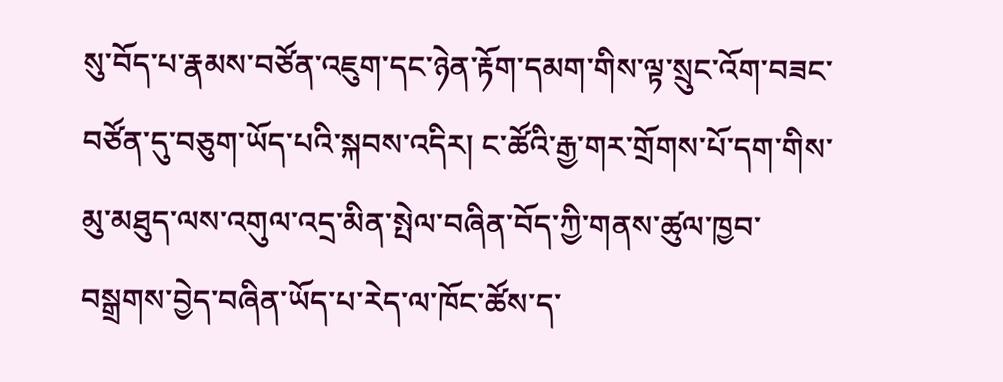སུ་བོད་པ་རྣམས་བཙོན་འཇུག་དང་ཉེན་རྟོག་དམག་གིས་ལྟ་སྲུང་འོག་བཟང་བཙོན་དུ་བཅུག་ཡོད་པའི་སྐབས་འདིར། ང་ཚོའི་རྒྱ་གར་གྲོགས་པོ་དག་གིས་མུ་མཐུད་ལས་འགུལ་འདྲ་མིན་སྤེལ་བཞིན་བོད་ཀྱི་གནས་ཚུལ་ཁྱབ་བསྒྲགས་བྱེད་བཞིན་ཡོད་པ་རེད་ལ་ཁོང་ཚོས་ད་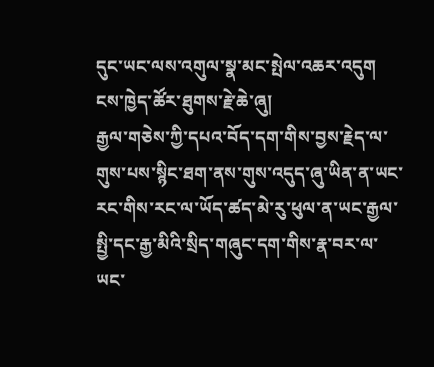དུང་ཡང་ལས་འགུལ་སྣ་མང་སྤེལ་འཆར་འདུག
ངས་ཁྱེད་ཚོར་ཐུགས་རྗེ་ཆེ་ཞུ།
རྒྱལ་གཅེས་ཀྱི་དཔའ་བོད་དག་གིས་བྱས་རྗེད་ལ་གུས་པས་སྙིང་ཐག་ནས་གུས་འདུད་ཞུ་ཡིན་ན་ཡང་རང་གིས་རང་ལ་ཡོད་ཚད་མེ་རུ་ཕུལ་ན་ཡང་རྒྱལ་སྤྱི་དང་རྒྱ་མིའི་སྲིད་གཞུང་དག་གིས་རྣ་བར་ལ་ཡང་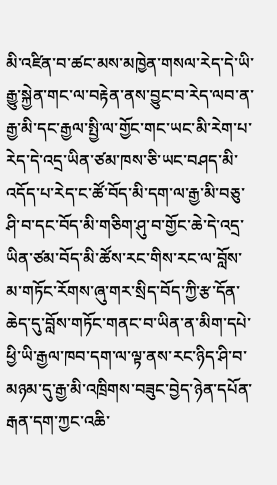མི་འཛིན་བ་ཚང་མས་མཁྱེན་གསལ་རེད་དེ་ཡི་རྒྱུ་སྐྱེན་གང་ལ་བརྟེན་ནས་བྱུང་བ་རེད་ལབ་ན་རྒྱ་མི་དང་རྒྱལ་སྤྱི་ལ་གྱོང་གང་ཡང་མི་རེག་པ་རེད་དེ་འདྲ་ཡིན་ཙམ་ཁས་ཅི་ཡང་བཤད་མི་འདོད་པ་རེད་ང་ཚོ་བོད་མི་དག་ལ་རྒྱ་མི་བཅུ་ཤི་བ་དང་བོད་མི་གཅིག་ཤུ་བ་གྱོང་ཆེ་དེ་འདྲ་ཡིན་ཙམ་བོད་མི་ཚོས་རང་གིས་རང་ལ་བློས་མ་གཏོང་རོགས་ཞུ་གར་སྲིད་བོད་ཀྱི་རྩ་དོན་ཆེད་དུ་བློས་གཏོང་གནང་བ་ཡིན་ན་མིག་དཔེ་ཕྱི་ཡི་རྒྱལ་ཁབ་དག་ལ་ལྟ་ནས་རང་ཉིད་ཤི་བ་མཉམ་དུ་རྒྱ་མི་འཁྲིགས་བཟུང་བྱེད་ཉེན་དཔོན་རྒན་དག་ཀྱང་འཆི་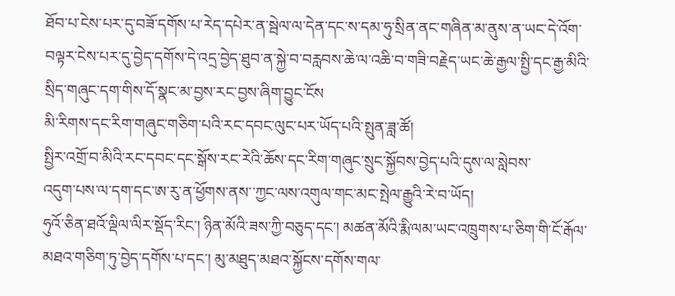ཐོབ་པ་ངེས་པར་དུ་བཟོ་དགོས་པ་རེད་དཔེར་ན་སྦེལ་ལ་དེན་དང་ས་དམ་ཧུ་སྲིན་ནང་གཞིན་མ་ནུས་ན་ཡང་དེ་འོག་བལྟར་ངེས་པར་དུ་བྱེད་དགོས་དེ་འདྲ་བྱེད་ཐུབ་ན་སྐྱེ་བ་བརླབས་ཆེ་ལ་འཆི་བ་གཟི་བརྗེད་ཡང་ཆེ་རྒྱལ་སྤྱི་དང་རྒྱ་མིའི་སྲིད་གཞུང་དག་གིས་དོ་སྣང་མ་བྱས་རང་བྱས་ཞིག་བྱུང་ངོས
མི་རིགས་དང་རིག་གཞུང་གཅིག་པའི་རང་དབང་ལུང་པར་ཡོད་པའི་སྤུན་ཟླ་ཚོ།
སྤྱིར་འགྲོ་བ་མིའི་རང་དབང་དང་སྒོས་རང་རེའི་ཆོས་དང་རིག་གཞུང་སྲུང་སྐྱོབས་བྱེད་པའི་དུས་ལ་སླེབས་
འདུག་པས་ལ་དག་དང་ཨ་རུ་ན་ཕྱོགས་ནས་་ཀྱང་ལས་འགུལ་གང་མང་སྤེལ་རྒྱུའི་རེ་བ་ཡོད།
ཧུའོ་ཅིན་ཐའོ་ལྡིལ་ལིར་སྡོད་རིང་། ཉིན་མོའི་ཟས་ཀྱི་བཅུད་དང་། མཚན་མོའི་རྨི་ལམ་ཡང་འཁྲུགས་པ་ཅིག་གི་ངོ་རྒོལ་མཐའ་གཅིག་ཏུ་བྱེད་དགོས་པ་དང་། མུ་མཐུད་མཐའ་སྐྱོངས་དགོས་གལ་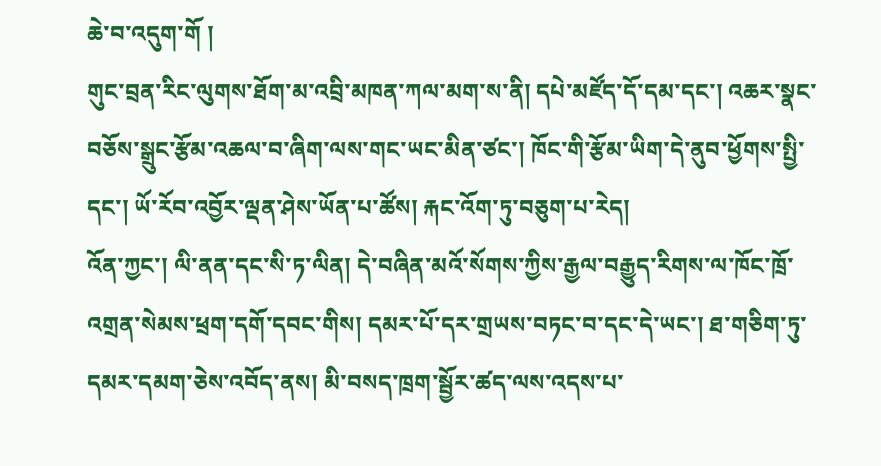ཆེ་བ་འདུག་གོ །
གུང་བྲན་རིང་ལུགས་ཐོག་མ་འབྲི་མཁན་ཀལ་མག་ས་ནི། དཔེ་མཛོད་དོ་དམ་དང་། འཆར་སྣང་བཅོས་སྒྲུང་རྩོམ་འཆལ་བ་ཞིག་ལས་གང་ཡང་མིན་ཙང་། ཁོང་གི་རྩོམ་ཡིག་དེ་ནུབ་ཕྱོགས་སྤྱི་དང་། ཡོ་རོབ་འབྱོར་ལྡན་ཤེས་ཡོན་པ་ཚོས། རྐང་འོག་ཏུ་བཅུག་པ་རེད།
འོན་ཀྱང་། ལི་ནན་དང་སི་ཏ་ལིན། དེ་བཞིན་མའོ་སོགས་ཀྱིས་རྒྱལ་བརྒྱུད་རིགས་ལ་ཁོང་ཁྲོ་འགྲན་སེམས་ཕྲག་དགོ་དབང་གིས། དམར་པོ་དར་གྲཡས་བཏང་བ་དང་དེ་ཡང་། ཐ་གཅིག་ཏུ་དམར་དམག་ཅེས་འབོད་ནས། མི་བསད་ཁྲག་སྦྱོར་ཚད་ལས་འདས་པ་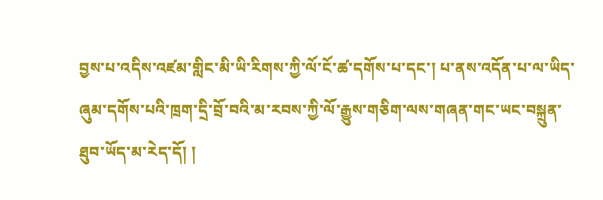བྱས་པ་འདིས་འཛམ་གླིང་མི་ཡི་རིགས་ཀྱི་ལོ་ངོ་ཚ་དགོས་པ་དང་། པ་ནས་འདོན་པ་ལ་ཡིད་ཞུམ་དགོས་པའི་ཁྲག་དྲི་བྲོ་བའི་མ་རབས་ཀྱི་ལོ་རྒྱུས་གཅིག་ལས་གཞན་གང་ཡང་བསྐྲུན་ཐུབ་ཡོད་མ་རེད་དོ། །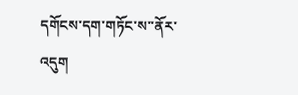དགོངས་དག་གཏོང་ས་་ནོར་འདུག